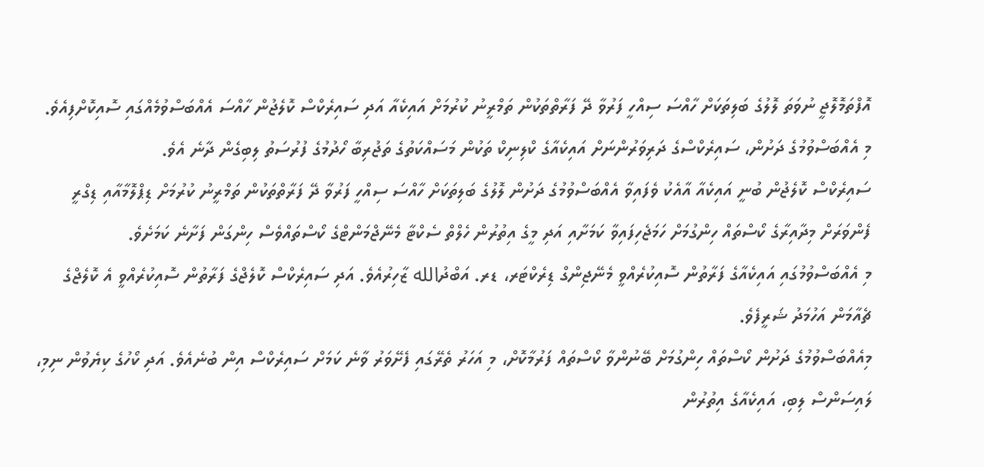އޮފްތަމޮލޮޖީ ނުވަތަ ލޮލުގެ ބަލިތަކަށް ހާއްސަ ސިއްހީ ފަރުވާ ދޭ ފަރާތްތަކުން ތަމްރީނު ކުރުމަށް އައިކެއާ އަދި ސައިރެކްސް ކޮލެޖުން ހާއްސަ އެއްބަސްވުމެއްގައި ސޮއިކޮށްފިއެވެ.
މި އެއްބަސްވުމުގެ ދަށުން، ސައިރެކްސްގެ ދަރިވަރުންނަށް އައިކެއާގެ ކްލިނިކް ތަކުން މަސައްކަތުގެ ތަޖުރިބާ ހޯދުމުގެ ފުރުސަތު ލިބިގެން ދާނެ އެވެ.
ސައިރެކްސް ކޮލެޖުން ބުނީ އައިކެއާ އާއެކު ވެފައިވާ އެއްބަސްވުމުގެ ދަށުން ލޮލުގެ ބަލިތަކަށް ހާއްސަ ސިއްހީ ފަރުވާ ދޭ ފަރާތްތަކުން ތަމްރީނު ކުރުމަށް ޑިޕްލޮމާއާއި ޑިގްރީ ފެންވަރަށް މިދާއިރާގެ ކޯސްތައް ހިންގުމަށް ހަމަޖެހިފައިވާ ކަމަށާއި އަދި މީގެ އިތުރުން ހެލްތް ސެކްޓާ މެނޭޖްމަންޓްގެ ކޯސްތައްވެސް ހިންގަން ފަށާނެ ކަމަށެވެ.
މި އެއްބަސްވުމުގައި އައިކެއާގެ ފަރާތުން ސޮއިކުރެއްވީ މެނޭޖިންގް ޑިރެކްޓަރ، ޑރ. އަބްދުالله ޒާހިރުއެވެ. އަދި ސައިރެކްސް ކޮލެޖްގެ ފަރާތުން ސޮއިކުރެއްވީ އެ ކޮލެޖްގެ ޗެއާމަން އަހުމަދު ޝަރީފެވެ.
މިއެއްބަސްވުމުގެ ދަށުން ކޯސްތައް ހިންގުމަށް ބޭނުންވާ ކޯސްތައް ފަރުމާކޮށް، މި އަހަރު ތެރޭގައި ފެށޭވަރު ވާނެ ކަމަށް ސައިރެކްސް އިން ބުނެއެވެ. އަދި ކޯހުގެ ކިޔެވުން ނިމި، ލައިސަންސް ލިބި، އައިކެއާގެ އިތުރުން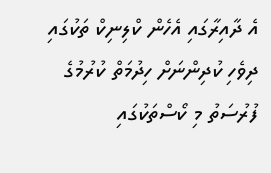އެ ދާއިރާގައި އެހެން ކްލިނިކް ތަކުގައި ދިވެހި ކުދިންނަށް ހިދުމަތް ކުރުމުގެ ފުރުސަތު މި ކޯސްތަކުގައި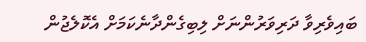ބައިވެރިވާ ދަރިވަރުންނަށް ލިބިގެންދާނެކަމަށް އެކޮލެޖުން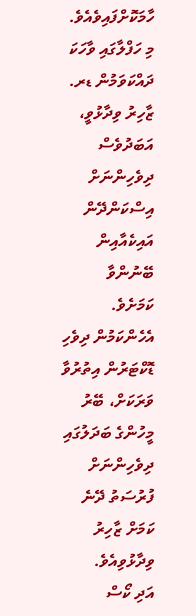ހާމަކޮށްފައިވެއެވެ.
މި ހަފްލާގައި ވާހަކަ ދައްކަވަމުން ޑރ. ޒާހިރު ވިދާޅުވީ، އަބަދުވެސް ދިވެހިންނަށް އިސްކަންދޭން އައިކެއާއިން ބޭނުންވާ ކަމަށެވެ. އެހެންކަމުން ދިވެހި ޑޮކްޓަރުން އިތުރުވާ ވަރަކަށް، ބޭރު މީހުންގެ ބަދަލުގައި ދިވެހިންނަށް ފުރުސަތު ދޭނެ ކަމަށް ޒާހިރު ވިދާޅުވިއެވެ.
އަދި ކޯސް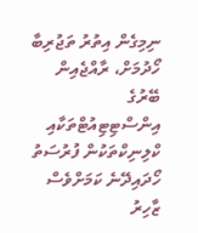ނިމިގެން އިތުރު ތަޖުރިބާ ހޯދުމަށް، ރާއްޖެއިން ބޭރުގެ އިންސްޓިޓިއުޓްތަކާއި ކްލިނިކްތަކުން ފުރުސަތު ހޯދައިދޭނެ ކަމަށްވެސް ޒާހިރު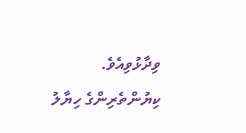ވިދާޅުވިއެވެ.
ކިޔުންތެރިންގެ ހިޔާލު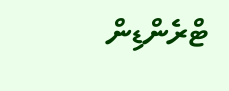ޓްރެންޑިން